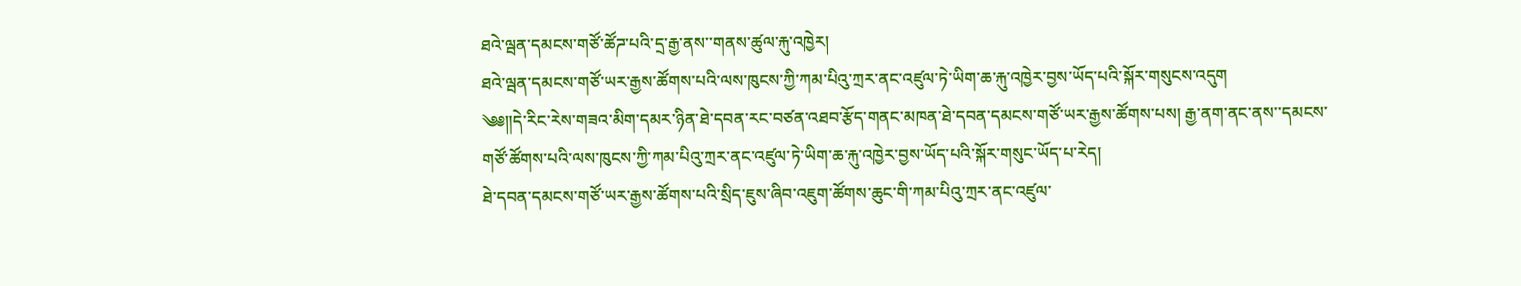ཐའེ་ལྦན་དམངས་གཙོ་ཚོཌ་པའི་དྲ་རྒྱ་ནས་་གནས་ཚུལ་རྐུ་འཁྱེར།
ཐའེ་ལྦན་དམངས་གཙོ་ཡར་རྒྱས་ཚོགས་པའི་ལས་ཁུངས་ཀྱི་ཀམ་པིའུ་ཀྲར་ནང་འཛུལ་ཏེ་ཡིག་ཆ་རྐུ་འཁྱེར་བྱས་ཡོད་པའི་སྐོར་གསུངས་འདུག
༄༅༎དེ་རིང་རེས་གཟའ་མིག་དམར་ཉིན་ཐེ་དབན་རང་བཙན་འཐབ་རྩོད་གནང་མཁན་ཐེ་དབན་དམངས་གཙོ་ཡར་རྒྱས་ཚོགས་པས། རྒྱ་ནག་ནང་ནས་་དམངས་གཙོ་ཚོགས་པའི་ལས་ཁུངས་ཀྱི་ཀམ་པིའུ་ཀྲར་ནང་འཛུལ་ཏེ་ཡིག་ཆ་རྐུ་འཁྱེར་བྱས་ཡོད་པའི་སྐོར་གསུང་ཡོད་པ་རེད།
ཐེ་དབན་དམངས་གཙོ་ཡར་རྒྱས་ཚོགས་པའི་སྲིད་ཇུས་ཞིབ་འཇུག་ཚོགས་ཆུང་གི་ཀམ་པིའུ་ཀྲར་ནང་འཛུལ་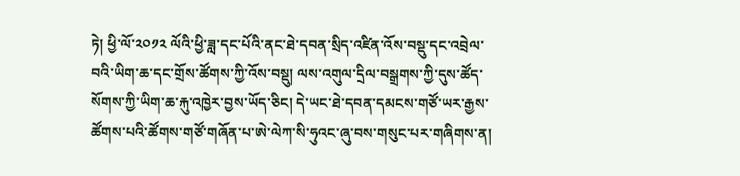ཏེ། ཕྱི་ལོ་༢༠༡༢ ལོའི་ཕྱི་ཟླ་དང་པོའི་ནང་ཐེ་དབན་སྲིད་འཛིན་འོས་བསྡུ་དང་འབྲེལ་བའི་ཡིག་ཆ་དང་གྲོས་ཚོགས་ཀྱི་འོས་བསྡུ། ལས་འགུལ་དྲིལ་བསྒྲགས་ཀྱི་དུས་ཚོད་སོགས་ཀྱི་ཡིག་ཆ་རྐུ་འཁྱེར་བྱས་ཡོད་ཅིང། དེ་ཡང་ཐེ་དབན་དམངས་གཙོ་ཡར་རྒྱས་ཚོགས་པའི་ཚོགས་གཙོ་གཞོན་པ་ཨེ་ལེཀ་སི་ཧུའང་ཞུ་བས་གསུང་པར་གཞིགས་ན།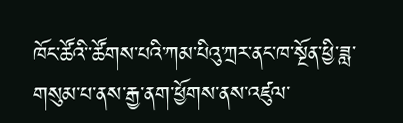ཁོང་ཚོའི་་ཚོགས་པའི་ཀམ་པིའུ་ཀྲར་ནང་ཁ་སྔོན་ཕྱི་ཟླ་གསུམ་པ་ནས་རྒྱ་ནག་ཕྱོགས་ནས་འཛུལ་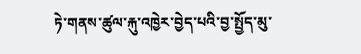ཏེ་གནས་ཚུལ་རྐུ་འཁྱེར་བྱེད་པའི་བྱ་སྤྱོད་མུ་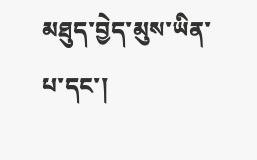མཐུད་བྱེད་མུས་ཡིན་པ་དང་།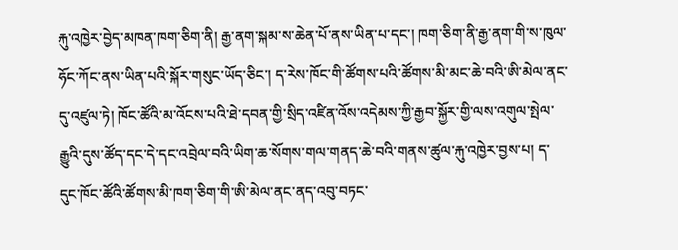རྐུ་འཁྱེར་བྱེད་མཁན་ཁག་ཅིག་ནི། རྒྱ་ནག་སྐམ་ས་ཆེན་པོ་ནས་ཡིན་པ་དང་། ཁག་ཅིག་ནི་རྒྱ་ནག་གི་ས་ཁུལ་ཧོང་ཀོང་ནས་ཡིན་པའི་སྐོར་གསུང་ཡོད་ཅིང་། ད་རེས་ཁོང་གི་ཚོགས་པའི་ཚོགས་མི་མང་ཆེ་བའི་ཨི་མེལ་ནང་དུ་འཛུལ་ཏེ། ཁོང་ཚོའི་མ་འོངས་པའི་ཐེ་དབན་གྱི་སྲིད་འཛིན་འོས་འདེམས་ཀྱི་རྒྱབ་སྐྱོར་གྱི་ལས་འགུལ་སྤེལ་རྒྱུའི་དུས་ཚོད་དང་དེ་དང་འབྲེལ་བའི་ཡིག་ཆ་སོགས་གལ་གནད་ཆེ་བའི་གནས་ཚུལ་རྐུ་འཁྱེར་བྱས་པ། ད་དུང་ཁོང་ཚོའི་ཚོགས་མི་ཁག་ཅིག་གི་ཨི་མེལ་ནང་ནད་འབུ་བཏང་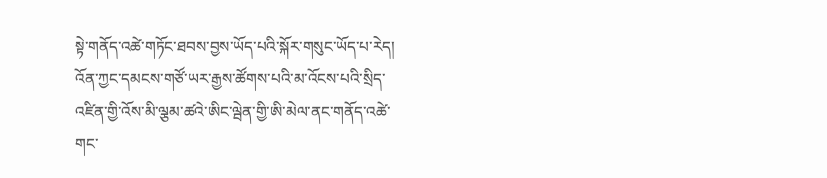སྟེ་གནོད་འཚེ་གཏོང་ཐབས་བྱས་ཡོད་པའི་སྐོར་གསུང་ཡོད་པ་རེད། འོན་ཀྱང་དམངས་གཙོ་ཡར་རྒྱས་ཚོགས་པའི་མ་འོངས་པའི་སྲིད་འཛིན་གྱི་འོས་མི་ལྕམ་ཚའེ་ཨིང་ལྦེན་གྱི་ཨི་མེལ་ནང་གནོད་འཚེ་གང་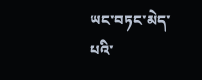ཡང་བཏང་མེད་པའི་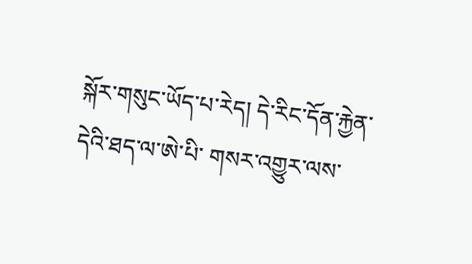སྐོར་གསུང་ཡོད་པ་རེད། དེ་རིང་དོན་རྐྱེན་དེའི་ཐད་ལ་ཨེ་པི་ གསར་འགྱུར་ལས་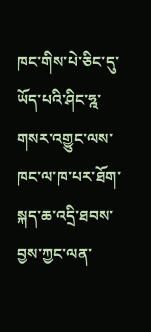ཁང་གིས་པེ་ཅིང་དུ་ཡོད་པའི་ཤིང་ཧྰ་གསར་འགྱུང་ལས་ཁང་ལ་ཁ་པར་ཐོག་སྐད་ཆ་འདྲི་ཐབས་བྱས་ཀྱང་ལན་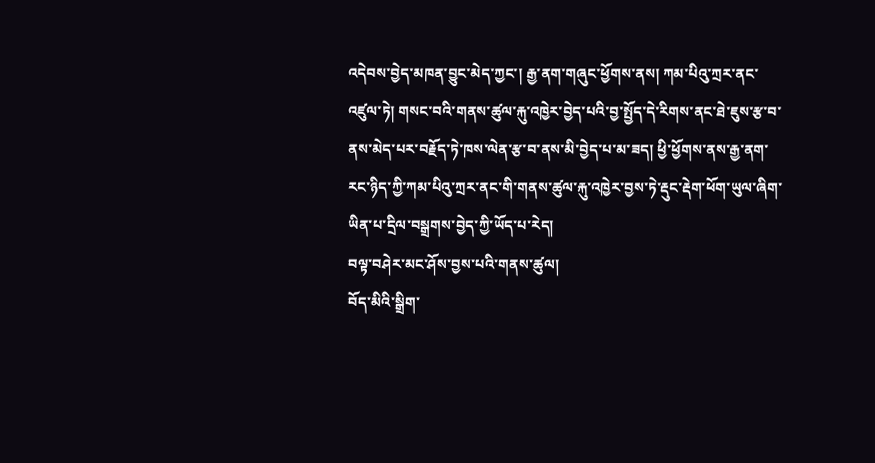འདེབས་བྱེད་མཁན་བྱུང་མེད་ཀྱང་། རྒྱ་ནག་གཞུང་ཕྱོགས་ནས། ཀམ་པིའུ་ཀྲར་ནང་འཛུལ་ཏེ། གསང་བའི་གནས་ཚུལ་རྐུ་འཁྱེར་བྱེད་པའི་བྱ་སྤྱོད་དེ་རིགས་ནང་ཐེ་ཇུས་རྩ་བ་ནས་མེད་པར་བརྗོད་ཏེ་ཁས་ལེན་རྩ་བ་ནས་མི་བྱེད་པ་མ་ཟད། ཕྱི་ཕྱོགས་ནས་རྒྱ་ནག་རང་ཉིད་ཀྱི་ཀམ་པིའུ་ཀྲར་ནང་གི་གནས་ཚུལ་རྐུ་འཁྱེར་བྱས་ཏེ་རྡུང་རྡེག་ཕོག་ཡུལ་ཞིག་ཡིན་པ་དྲིལ་བསྒྲགས་བྱེད་ཀྱི་ཡོད་པ་རེད།
བལྟ་བཤེར་མང་ཤོས་བྱས་པའི་གནས་ཚུལ།
བོད་མིའི་སྒྲིག་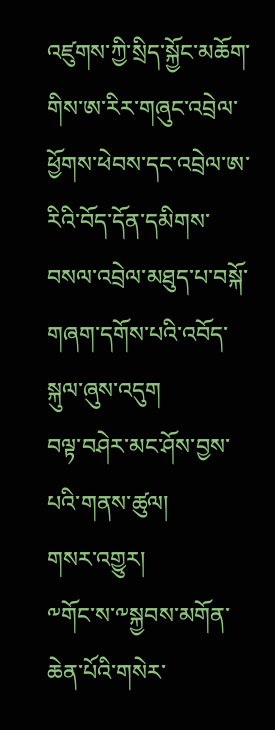འཛུགས་ཀྱི་སྲིད་སྐྱོང་མཆོག་གིས་ཨ་རིར་གཞུང་འབྲེལ་ཕྱོགས་ཕེབས་དང་འབྲེལ་ཨ་རིའི་བོད་དོན་དམིགས་བསལ་འབྲེལ་མཐུད་པ་བསྐོ་གཞག་དགོས་པའི་འབོད་སྐུལ་ཞུས་འདུག
བལྟ་བཤེར་མང་ཤོས་བྱས་པའི་གནས་ཚུལ།
གསར་འགྱུར།
༸གོང་ས་༸སྐྱབས་མགོན་ཆེན་པོའི་གསེར་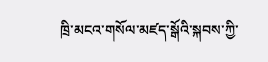ཁྲི་མངའ་གསོལ་མཛད་སྒོའི་སྐབས་ཀྱི་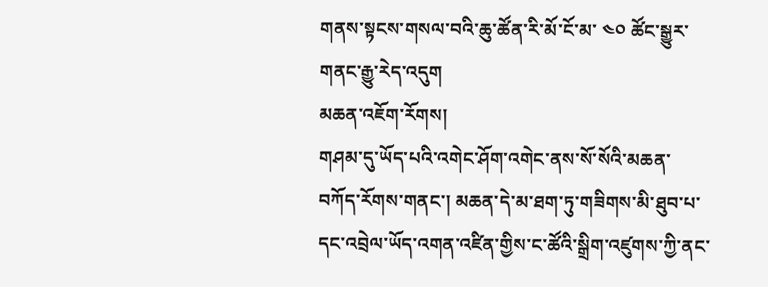གནས་སྟངས་གསལ་བའི་ཆུ་ཚོན་རི་མོ་ངོ་མ་ ༤༠ ཚོང་སྒྱུར་གནང་རྒྱུ་རེད་འདུག
མཆན་འཇོག་རོགས།
གཤམ་དུ་ཡོད་པའི་འགེང་ཤོག་འགེང་ནས་སོ་སོའི་མཆན་བཀོད་རོགས་གནང་། མཆན་དེ་མ་ཐག་ཏུ་གཟིགས་མི་ཐུབ་པ་དང་འབྲེལ་ཡོད་འགན་འཛིན་གྱིས་ང་ཚོའི་སྒྲིག་འཛུགས་ཀྱི་ནང་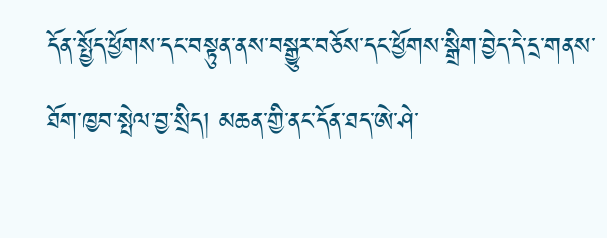དོན་སྤྱོད་ཕྱོགས་དང་བསྟུན་ནས་བསྒྱུར་བཅོས་དང་ཕྱོགས་སྒྲིག་བྱེད་དེ་དྲ་གནས་ཐོག་ཁྱབ་སྤེལ་བྱ་སྲིད། མཆན་གྱི་ནང་དོན་ཐད་ཨེ་ཤེ་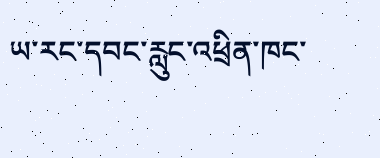ཡ་རང་དབང་རླུང་འཕྲིན་ཁང་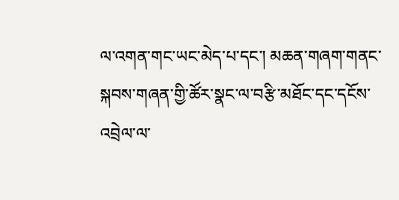ལ་འགན་གང་ཡང་མེད་པ་དང་། མཆན་གཞག་གནང་སྐབས་གཞན་གྱི་ཚོར་སྣང་ལ་བརྩི་མཐོང་དང་དངོས་འབྲེལ་ལ་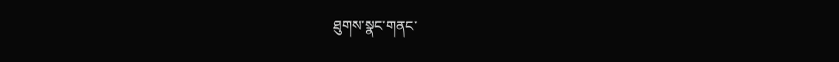ཐུགས་སྣང་གནང་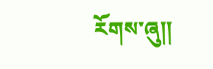རོགས་ཞུ༎